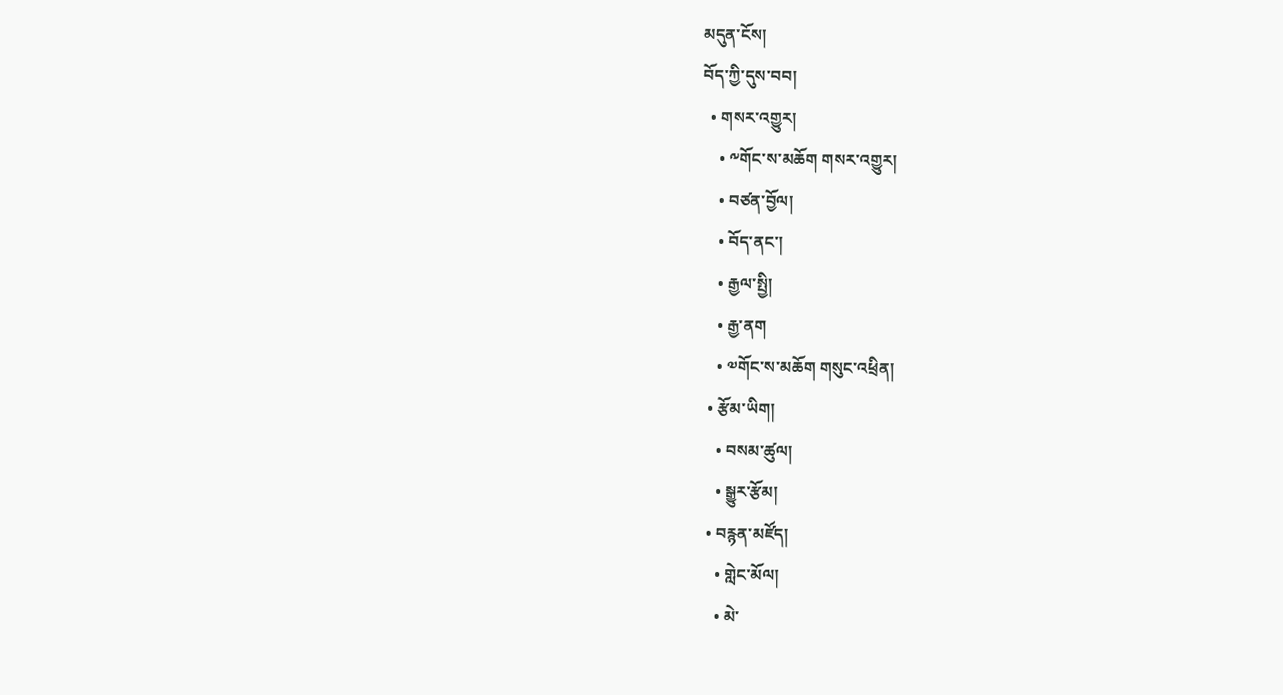མདུན་ངོས།
བོད་ཀྱི་དུས་བབ།
  • གསར་འགྱུར།
    • ༸གོང་ས་མཆོག གསར་འགྱུར།
    • བཙན་བྱོལ།
    • བོད་ནང་།
    • རྒྱལ་སྤྱི།
    • རྒྱ་ནག
    • ༧གོང་ས་མཆོག གསུང་འཕྲིན།
  • རྩོམ་ཡིག།
    • བསམ་ཚུལ།
    • སྒྱུར་རྩོམ།
  • བརྙན་མཛོད།
    • གླེང་མོལ།
    • མེ་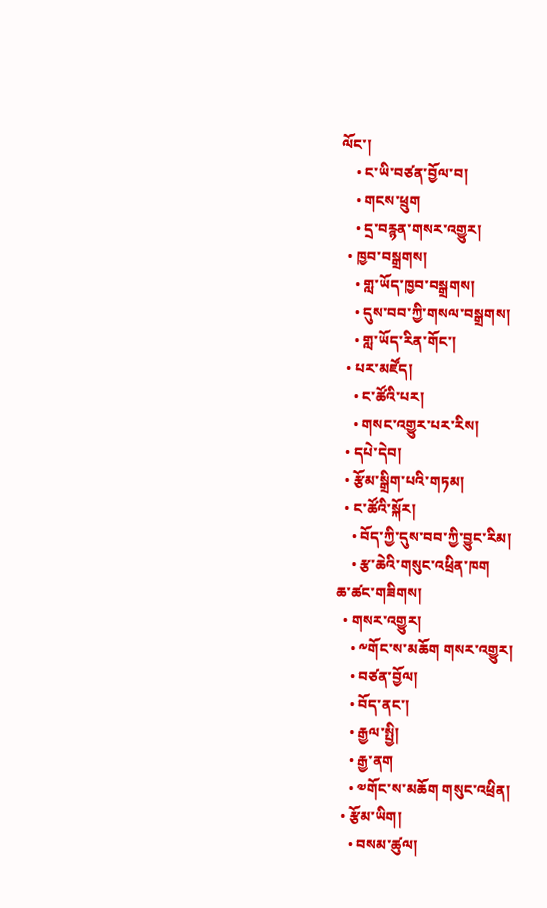ལོང་།
    • ང་ཡི་བཙན་བྱོལ་བ།
    • གངས་ཕྲུག
    • དྲ་བརྙན་གསར་འགྱུར།
  • ཁྱབ་བསྒྲགས།
    • གླ་ཡོད་ཁྱབ་བསྒྲགས།
    • དུས་བབ་ཀྱི་གསལ་བསྒྲགས།
    • གླ་ཡོད་རིན་གོང་།
  • པར་མཛོད།
    • ང་ཚོའི་པར།
    • གསང་འགྱུར་པར་རིས།
  • དཔེ་དེབ།
  • རྩོམ་སྒྲིག་པའི་གཏམ།
  • ང་ཚོའི་སྐོར།
    • བོད་ཀྱི་དུས་བབ་ཀྱི་བྱུང་རིམ།
    • རྩ་ཆེའི་གསུང་འཕྲིན་ཁག
ཆ་ཚང་གཟིགས།
  • གསར་འགྱུར།
    • ༸གོང་ས་མཆོག གསར་འགྱུར།
    • བཙན་བྱོལ།
    • བོད་ནང་།
    • རྒྱལ་སྤྱི།
    • རྒྱ་ནག
    • ༧གོང་ས་མཆོག གསུང་འཕྲིན།
  • རྩོམ་ཡིག།
    • བསམ་ཚུལ།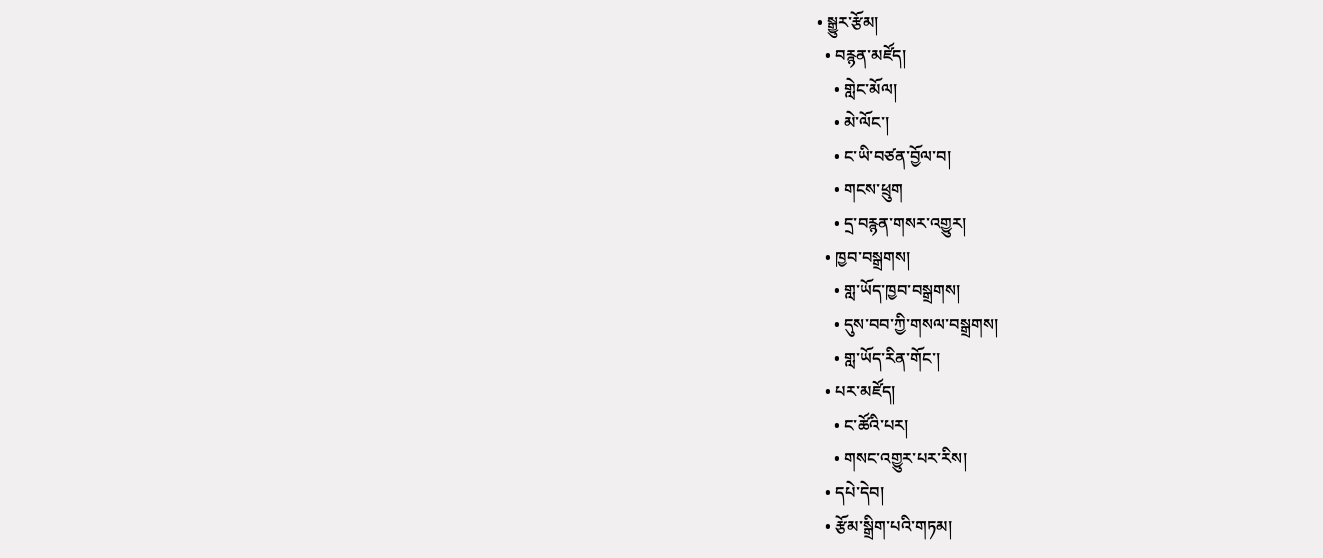• སྒྱུར་རྩོམ།
  • བརྙན་མཛོད།
    • གླེང་མོལ།
    • མེ་ལོང་།
    • ང་ཡི་བཙན་བྱོལ་བ།
    • གངས་ཕྲུག
    • དྲ་བརྙན་གསར་འགྱུར།
  • ཁྱབ་བསྒྲགས།
    • གླ་ཡོད་ཁྱབ་བསྒྲགས།
    • དུས་བབ་ཀྱི་གསལ་བསྒྲགས།
    • གླ་ཡོད་རིན་གོང་།
  • པར་མཛོད།
    • ང་ཚོའི་པར།
    • གསང་འགྱུར་པར་རིས།
  • དཔེ་དེབ།
  • རྩོམ་སྒྲིག་པའི་གཏམ།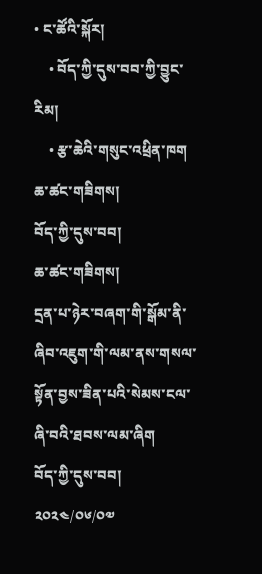• ང་ཚོའི་སྐོར།
    • བོད་ཀྱི་དུས་བབ་ཀྱི་བྱུང་རིམ།
    • རྩ་ཆེའི་གསུང་འཕྲིན་ཁག
ཆ་ཚང་གཟིགས།
བོད་ཀྱི་དུས་བབ།
ཆ་ཚང་གཟིགས།
དྲན་པ་ཉེར་བཞག་གི་སྒོམ་ནི་ཞིབ་འཇུག་གི་ལམ་ནས་གསལ་སྟོན་བྱས་ཟིན་པའི་སེམས་ངལ་ཞི་བའི་ཐབས་ལམ་ཞིག
བོད་ཀྱི་དུས་བབ།
༢༠༢༤/༠༦/༠༧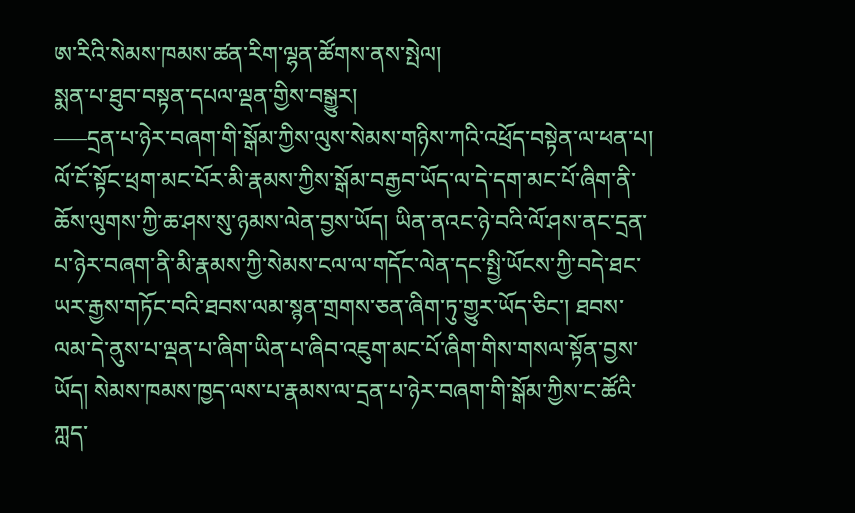ཨ་རིའི་སེམས་ཁམས་ཚན་རིག་ལྷན་ཚོགས་ནས་སྤེལ།
སྨན་པ་ཐུབ་བསྟན་དཔལ་ལྡན་གྱིས་བསྒྱུར།
—–དྲན་པ་ཉེར་བཞག་གི་སྒོམ་ཀྱིས་ལུས་སེམས་གཉིས་ཀའི་འཕྲོད་བསྟེན་ལ་ཕན་པ།
ལོ་ངོ་སྟོང་ཕྲག་མང་པོར་མི་རྣམས་ཀྱིས་སྒོམ་བརྒྱབ་ཡོད་ལ་དེ་དག་མང་པོ་ཞིག་ནི་ཆོས་ལུགས་ཀྱི་ཆ་ཤས་སུ་ཉམས་ལེན་བྱས་ཡོད། ཡིན་ནའང་ཉེ་བའི་ལོ་ཤས་ནང་དྲན་པ་ཉེར་བཞག་ནི་མི་རྣམས་ཀྱི་སེམས་ངལ་ལ་གདོང་ལེན་དང་སྤྱི་ཡོངས་ཀྱི་བདེ་ཐང་ཡར་རྒྱས་གཏོང་བའི་ཐབས་ལམ་སྙན་གྲགས་ཅན་ཞིག་ཏུ་གྱུར་ཡོད་ཅིང་། ཐབས་ལམ་དེ་ནུས་པ་ལྡན་པ་ཞིག་ཡིན་པ་ཞིབ་འཇུག་མང་པོ་ཞིག་གིས་གསལ་སྟོན་བྱས་ཡོད། སེམས་ཁམས་ཁྱད་ལས་པ་རྣམས་ལ་དྲན་པ་ཉེར་བཞག་གི་སྒོམ་ཀྱིས་ང་ཚོའི་ཀླད་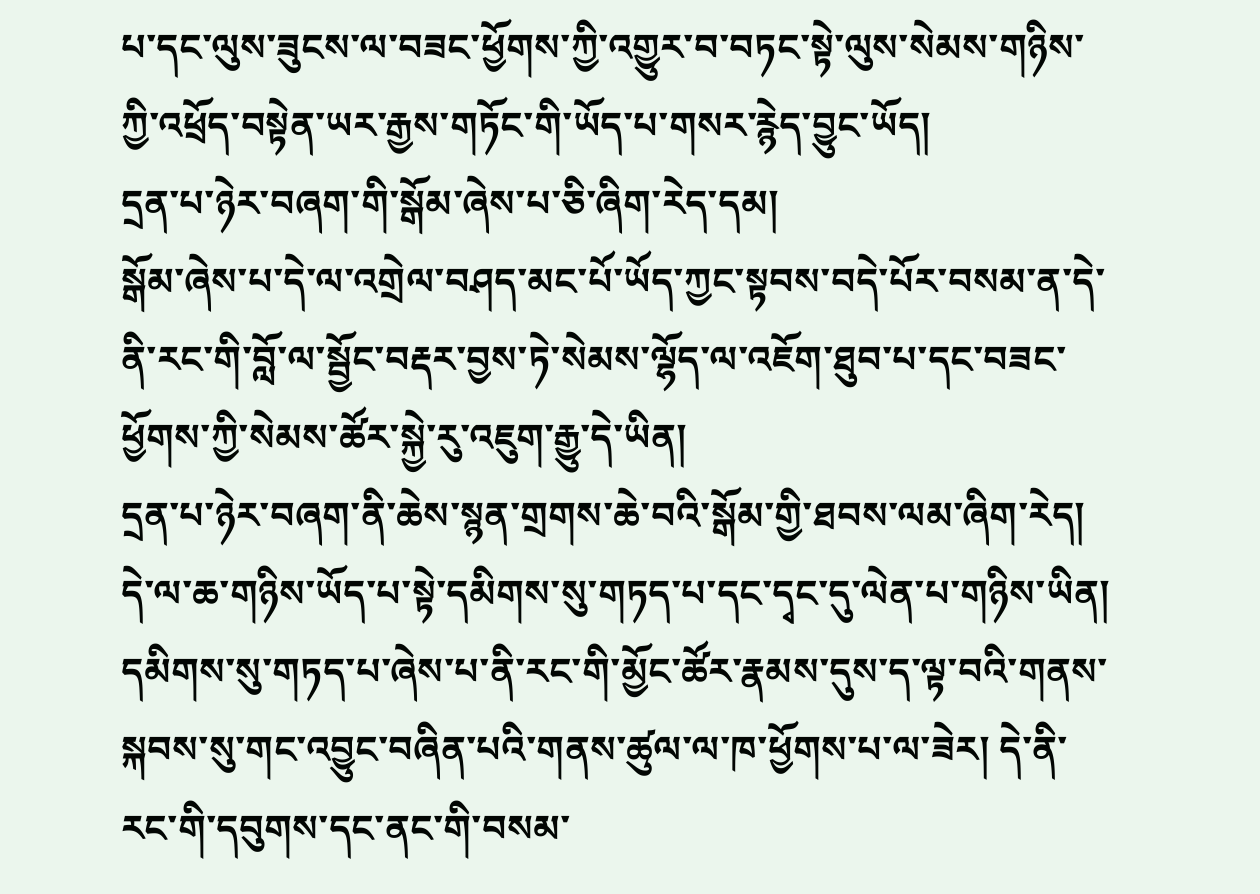པ་དང་ལུས་ཟུངས་ལ་བཟང་ཕྱོགས་ཀྱི་འགྱུར་བ་བཏང་སྟེ་ལུས་སེམས་གཉིས་ཀྱི་འཕྲོད་བསྟེན་ཡར་རྒྱས་གཏོང་གི་ཡོད་པ་གསར་རྙེད་བྱུང་ཡོད།
དྲན་པ་ཉེར་བཞག་གི་སྒོམ་ཞེས་པ་ཅི་ཞིག་རེད་དམ།
སྒོམ་ཞེས་པ་དེ་ལ་འགྲེལ་བཤད་མང་པོ་ཡོད་ཀྱང་སྟབས་བདེ་པོར་བསམ་ན་དེ་ནི་རང་གི་བློ་ལ་སྦྱོང་བརྡར་བྱས་ཏེ་སེམས་ལྷོད་ལ་འཇོག་ཐུབ་པ་དང་བཟང་ཕྱོགས་ཀྱི་སེམས་ཚོར་སྐྱེ་རུ་འཇུག་རྒྱུ་དེ་ཡིན།
དྲན་པ་ཉེར་བཞག་ནི་ཆེས་སྙན་གྲགས་ཆེ་བའི་སྒོམ་གྱི་ཐབས་ལམ་ཞིག་རེད། དེ་ལ་ཆ་གཉིས་ཡོད་པ་སྟེ་དམིགས་སུ་གཏད་པ་དང་དྭང་དུ་ལེན་པ་གཉིས་ཡིན། དམིགས་སུ་གཏད་པ་ཞེས་པ་ནི་རང་གི་མྱོང་ཚོར་རྣམས་དུས་ད་ལྟ་བའི་གནས་སྐབས་སུ་གང་འབྱུང་བཞིན་པའི་གནས་ཚུལ་ལ་ཁ་ཕྱོགས་པ་ལ་ཟེར། དེ་ནི་རང་གི་དབུགས་དང་ནང་གི་བསམ་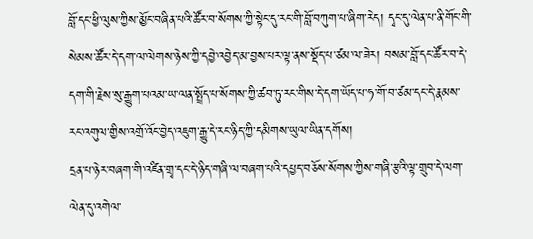བློ་དང་ཕྱི་ལུས་ཀྱིས་མྱོང་བཞིན་པའི་ཚོར་བ་སོགས་ཀྱི་སྟེང་དུ་རང་གི་བློ་བཀུག་པ་ཞིག་རེད། དྭང་དུ་ལེན་པ་ནི་གོང་གི་སེམས་ཚོར་དེ་དག་ལ་ལེགས་ཉེས་ཀྱི་དབྱེ་འབྱེད་མ་བྱས་པར་ལྟ་ནས་སྡོད་པ་ཙམ་ལ་ཟེར། བསམ་བློ་དང་ཚོར་བ་དེ་དག་གི་རྗེས་སུ་རྒྱུག་པའམ་ཡ་ལན་སྤྲོད་པ་སོགས་ཀྱི་ཚབ་ཏུ་རང་གིས་དེ་དག་ཡོད་པ་ཧ་གོ་བ་ཙམ་དང་དེ་རྣམས་རང་འགུལ་གྱིས་འགྲོ་འོང་བྱེད་འཇུག་རྒྱུ་དེ་རང་ཉིད་ཀྱི་དམིགས་ཡུལ་ཡིན་དགོས།
དྲན་པ་ཉེར་བཞག་གི་འཛིན་གྲྭ་དང་དེ་ཉིད་གཞི་ལ་བཞག་པའི་དཔྱད་བཅོས་སོགས་ཀྱིས་གཞི་རྩའི་ལྟ་གྲུབ་དེ་ལག་ལེན་དུ་འགེལ་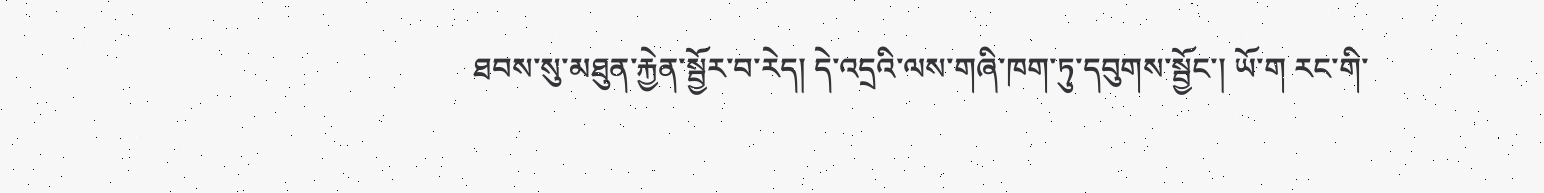ཐབས་སུ་མཐུན་རྐྱེན་སྦྱོར་བ་རེད། དེ་འདྲའི་ལས་གཞི་ཁག་ཏུ་དབུགས་སྦྱོང་། ཡོ་ག རང་གི་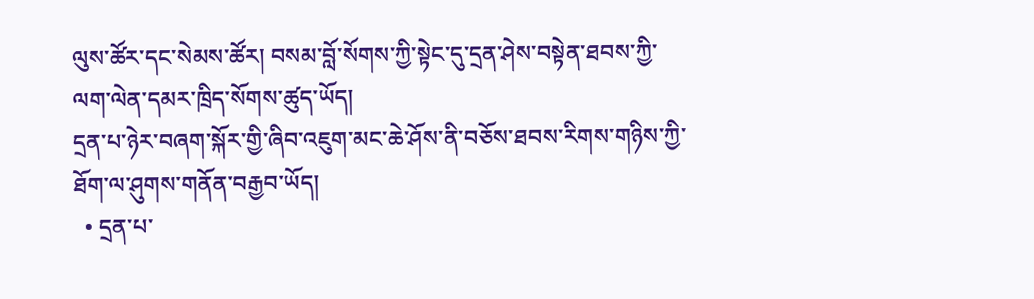ལུས་ཚོར་དང་སེམས་ཚོར། བསམ་བློ་སོགས་ཀྱི་སྟེང་དུ་དྲན་ཤེས་བསྟེན་ཐབས་ཀྱི་ལག་ལེན་དམར་ཁྲིད་སོགས་ཚུད་ཡོད།
དྲན་པ་ཉེར་བཞག་སྐོར་གྱི་ཞིབ་འཇུག་མང་ཆེ་ཤོས་ནི་བཅོས་ཐབས་རིགས་གཉིས་ཀྱི་ཐོག་ལ་ཤུགས་གནོན་བརྒྱབ་ཡོད།
  • དྲན་པ་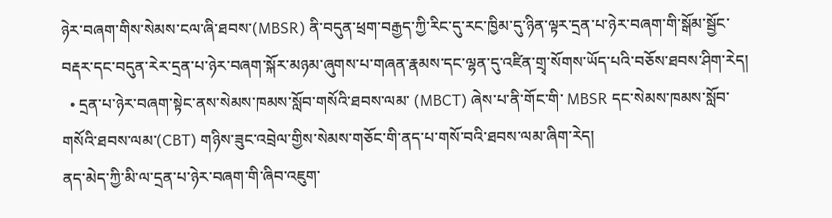ཉེར་བཞག་གིས་སེམས་ངལ་ཞི་ཐབས་(MBSR) ནི་བདུན་ཕྲག་བརྒྱད་ཀྱི་རིང་དུ་རང་ཁྱིམ་དུ་ཉིན་ལྟར་དྲན་པ་ཉེར་བཞག་གི་སྒོམ་སྦྱོང་བརྡར་དང་བདུན་རེར་དྲན་པ་ཉེར་བཞག་སྐོར་མཉམ་ཞུགས་པ་གཞན་རྣམས་དང་ལྷན་དུ་འཛིན་གྲྭ་སོགས་ཡོད་པའི་བཅོས་ཐབས་ཤིག་རེད།
  • དྲན་པ་ཉེར་བཞག་སྟེང་ནས་སེམས་ཁམས་སློབ་གསོའི་ཐབས་ལམ་ (MBCT) ཞེས་པ་ནི་གོང་གི་ MBSR དང་སེམས་ཁམས་སློབ་གསོའི་ཐབས་ལམ་(CBT) གཉིས་ཟུང་འབྲེལ་གྱིས་སེམས་གཅོང་གི་ནད་པ་གསོ་བའི་ཐབས་ལམ་ཞིག་རེད།
ནད་མེད་ཀྱི་མི་ལ་དྲན་པ་ཉེར་བཞག་གི་ཞིབ་འཇུག་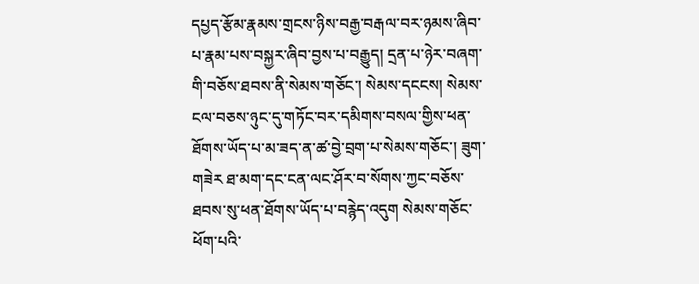དཔྱད་རྩོམ་རྣམས་གྲངས་ཉིས་བརྒྱ་བརྒལ་བར་ཉམས་ཞིབ་པ་རྣམ་པས་བསྐྱར་ཞིབ་བྱས་པ་བརྒྱུད། དྲན་པ་ཉེར་བཞག་གི་བཅོས་ཐབས་ནི་སེམས་གཅོང་། སེམས་དངངས། སེམས་ངལ་བཅས་ཉུང་དུ་གཏོང་བར་དམིགས་བསལ་གྱིས་ཕན་ཐོགས་ཡོད་པ་མ་ཟད་ན་ཚ་བྱེ་བྲག་པ་སེམས་གཅོང་། ཟུག་གཟེར ཐ་མག་དང་ངན་ལང་ཤོར་བ་སོགས་ཀྱང་བཅོས་ཐབས་སུ་ཕན་ཐོགས་ཡོད་པ་བརྙེད་འདུག སེམས་གཅོང་ཕོག་པའི་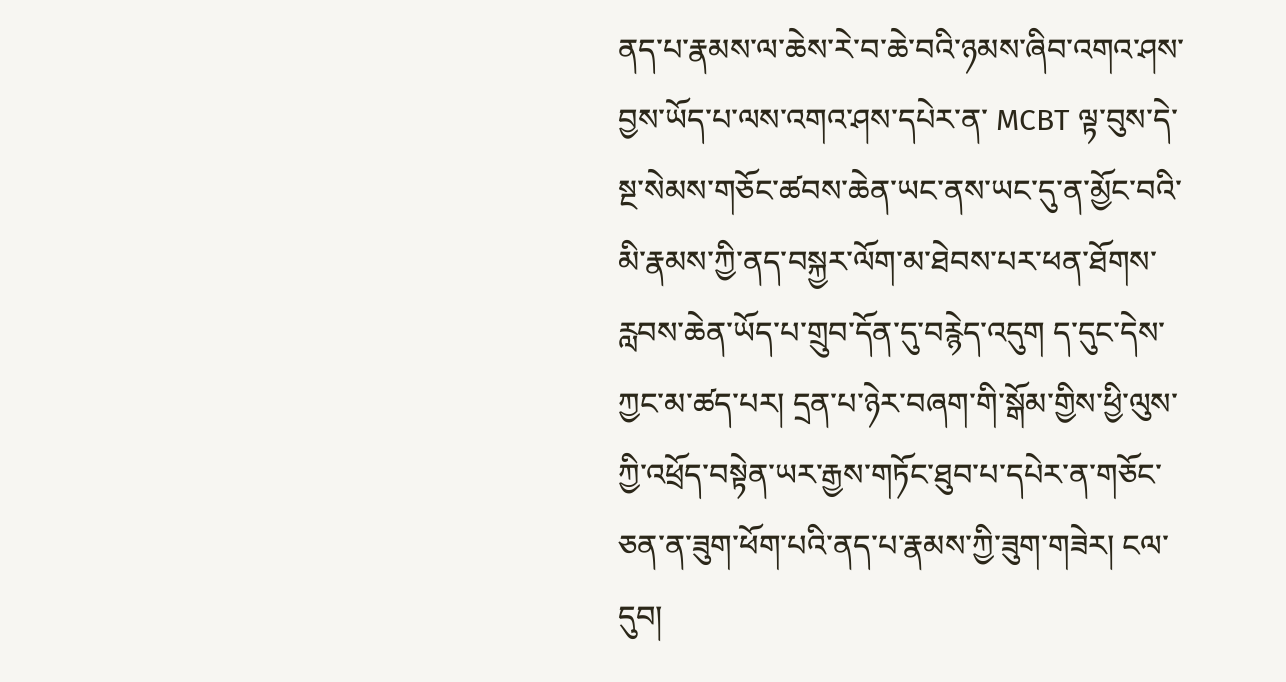ནད་པ་རྣམས་ལ་ཆེས་རེ་བ་ཆེ་བའི་ཉམས་ཞིབ་འགའ་ཤས་བྱས་ཡོད་པ་ལས་འགའ་ཤས་དཔེར་ན་ MCBT ལྟ་བུས་དེ་སྔ་སེམས་གཅོང་ཚབས་ཆེན་ཡང་ནས་ཡང་དུ་ན་མྱོང་བའི་མི་རྣམས་ཀྱི་ནད་བསྐྱར་ལོག་མ་ཐེབས་པར་ཕན་ཐོགས་རླབས་ཆེན་ཡོད་པ་གྲུབ་དོན་དུ་བརྙེད་འདུག ད་དུང་དེས་ཀྱང་མ་ཚད་པར། དྲན་པ་ཉེར་བཞག་གི་སྒོམ་གྱིས་ཕྱི་ལུས་ཀྱི་འཕྲོད་བསྟེན་ཡར་རྒྱས་གཏོང་ཐུབ་པ་དཔེར་ན་གཅོང་ཅན་ན་ཟུག་ཕོག་པའི་ནད་པ་རྣམས་ཀྱི་ཟུག་གཟེར། ངལ་དུབ།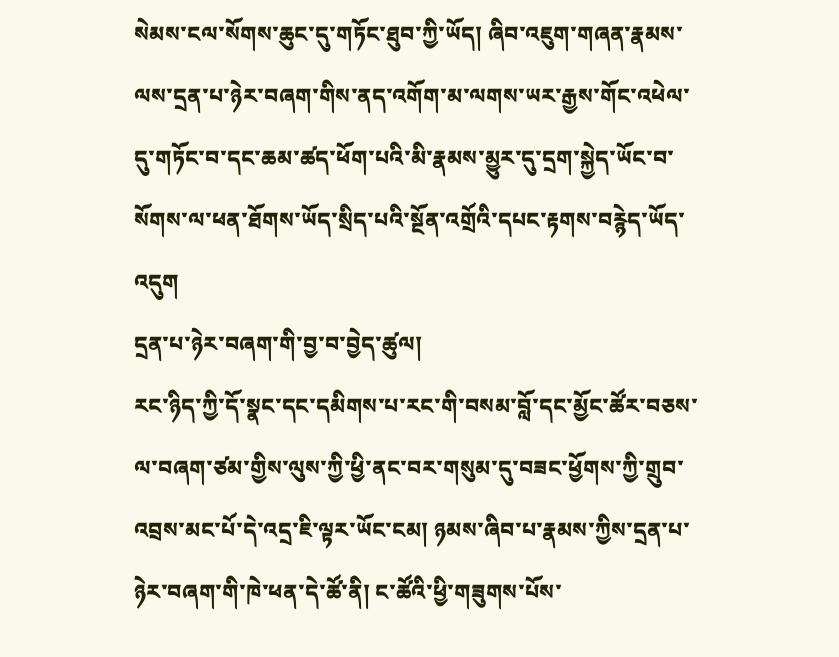སེམས་ངལ་སོགས་ཆུང་དུ་གཏོང་ཐུབ་ཀྱི་ཡོད། ཞིབ་འཇུག་གཞན་རྣམས་ལས་དྲན་པ་ཉེར་བཞག་གིས་ནད་འགོག་མ་ལགས་ཡར་རྒྱས་གོང་འཕེལ་དུ་གཏོང་བ་དང་ཆམ་ཚད་ཕོག་པའི་མི་རྣམས་མྱུར་དུ་དྲག་སྐྱེད་ཡོང་བ་སོགས་ལ་ཕན་ཐོགས་ཡོད་སྲིད་པའི་སྔོན་འགྲོའི་དཔང་རྟགས་བརྙེད་ཡོད་འདུག
དྲན་པ་ཉེར་བཞག་གི་བྱ་བ་བྱེད་ཚུལ།
རང་ཉིད་ཀྱི་དོ་སྣང་དང་དམིགས་པ་རང་གི་བསམ་བློ་དང་མྱོང་ཚོར་བཅས་ལ་བཞག་ཙམ་གྱིས་ལུས་ཀྱི་ཕྱི་ནང་བར་གསུམ་དུ་བཟང་ཕྱོགས་ཀྱི་གྲུབ་འབྲས་མང་པོ་དེ་འདྲ་ཇི་ལྟར་ཡོང་ངམ། ཉམས་ཞིབ་པ་རྣམས་ཀྱིས་དྲན་པ་ཉེར་བཞག་གི་ཁེ་ཕན་དེ་ཚོ་ནི། ང་ཚོའི་ཕྱི་གཟུགས་པོས་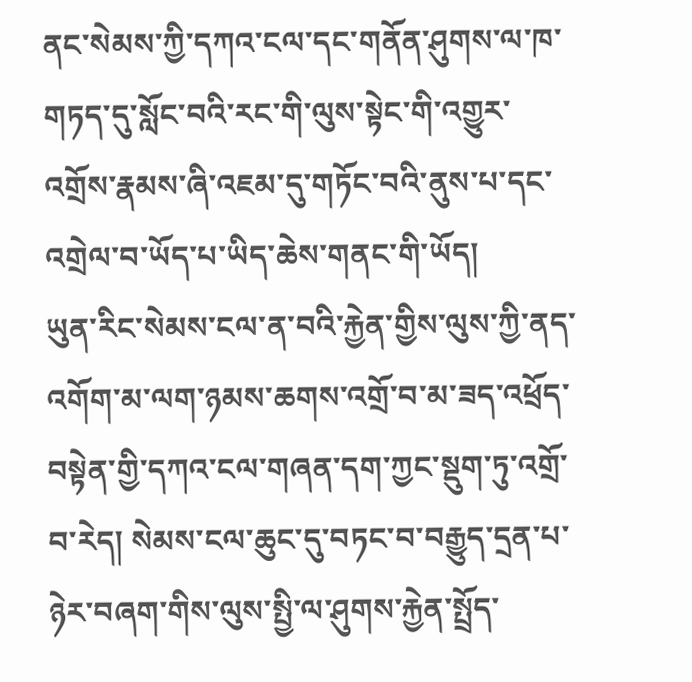ནང་སེམས་ཀྱི་དཀའ་ངལ་དང་གནོན་ཤུགས་ལ་ཁ་གཏད་དུ་སློང་བའི་རང་གི་ལུས་སྟེང་གི་འགྱུར་འགྲོས་རྣམས་ཞི་འཇམ་དུ་གཏོང་བའི་ནུས་པ་དང་འགྲེལ་བ་ཡོད་པ་ཡིད་ཆེས་གནང་གི་ཡོད།
ཡུན་རིང་སེམས་ངལ་ན་བའི་རྐྱེན་གྱིས་ལུས་ཀྱི་ནད་འགོག་མ་ལག་ཉམས་ཆགས་འགྲོ་བ་མ་ཟད་འཕྲོད་བསྟེན་གྱི་དཀའ་ངལ་གཞན་དག་ཀྱང་སྡུག་ཏུ་འགྲོ་བ་རེད། སེམས་ངལ་ཆུང་དུ་བཏང་བ་བརྒྱུད་དྲན་པ་ཉེར་བཞག་གིས་ལུས་སྤྱི་ལ་ཤུགས་རྐྱེན་སྤྲོད་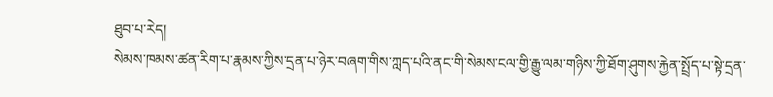ཐུབ་པ་རེད།
སེམས་ཁམས་ཚན་རིག་པ་རྣམས་ཀྱིས་དྲན་པ་ཉེར་བཞག་གིས་ཀླད་པའི་ནང་གི་སེམས་ངལ་གྱི་རྒྱུ་ལམ་གཉིས་ཀྱི་ཐོག་ཤུགས་རྐྱེན་སྤྲོད་པ་སྟེ་དྲན་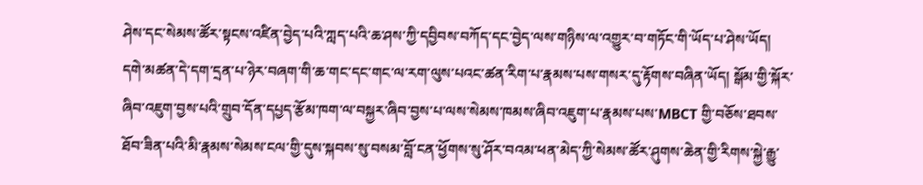ཤེས་དང་སེམས་ཚོར་སྟངས་འཛིན་བྱེད་པའི་ཀླད་པའི་ཆ་ཤས་ཀྱི་དབྱིབས་བཀོད་དང་བྱེད་ལས་གཉིས་ལ་འགྱུར་བ་གཏོང་གི་ཡོད་པ་ཤེས་ཡོད། དགེ་མཚན་དེ་དག་དྲན་པ་ཉེར་བཞག་གི་ཆ་གང་དང་གང་ལ་རག་ལུས་པའང་ཚན་རིག་པ་རྣམས་པས་གསར་དུ་རྟོགས་བཞིན་ཡོད། སྒོམ་གྱི་སྐོར་ཞིབ་འཇུག་བྱས་པའི་གྲུབ་དོན་དཔྱད་རྩོམ་ཁག་ལ་བསྐྱར་ཞིབ་བྱས་པ་ལས་སེམས་ཁམས་ཞིབ་འཇུག་པ་རྣམས་པས་MBCT གྱི་བཅོས་ཐབས་ཐོབ་ཟིན་པའི་མི་རྣམས་སེམས་ངལ་གྱི་དུས་སྐབས་སུ་བསམ་བློ་ངན་ཕྱོགས་སུ་ཤོར་བའམ་ཕན་མེད་ཀྱི་སེམས་ཚོར་ཤུགས་ཆེན་གྱི་རིགས་སྐྱེ་རྒྱུ་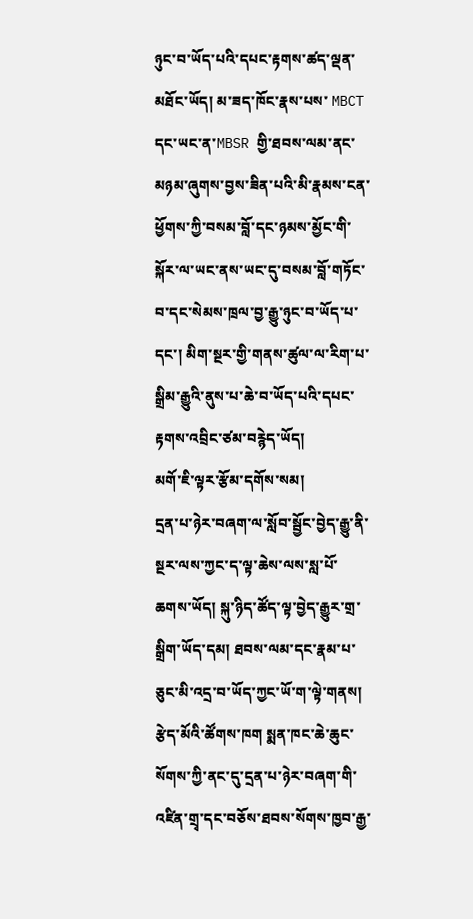ཉུང་བ་ཡོད་པའི་དཔང་རྟགས་ཚད་ལྡན་མཐོང་ཡོད། མ་ཟད་ཁོང་རྣས་པས་ MBCT དང་ཡང་ན་MBSR གྱི་ཐབས་ལམ་ནང་མཉམ་ཞུགས་བྱས་ཟིན་པའི་མི་རྣམས་ངན་ཕྱོགས་ཀྱི་བསམ་བློ་དང་ཉམས་མྱོང་གི་སྐོར་ལ་ཡང་ནས་ཡང་དུ་བསམ་བློ་གཏོང་བ་དང་སེམས་ཁྲལ་བྱ་རྒྱུ་ཉུང་བ་ཡོད་པ་དང་། མིག་སྔར་གྱི་གནས་ཚུལ་ལ་རིག་པ་སྒྲིམ་རྒྱུའི་ནུས་པ་ཆེ་བ་ཡོད་པའི་དཔང་རྟགས་འབྲིང་ཙམ་བརྙེད་ཡོད།
མགོ་ཇི་ལྟར་རྩོམ་དགོས་སམ།
དྲན་པ་ཉེར་བཞག་ལ་སློབ་སྦྱོང་བྱེད་རྒྱུ་ནི་སྔར་ལས་ཀྱང་ད་ལྟ་ཆེས་ལས་སླ་པོ་ཆགས་ཡོད། སྐུ་ཉིད་ཚོད་ལྟ་བྱེད་རྒྱུར་གྲ་སྒྲིག་ཡོད་དམ། ཐབས་ལམ་དང་རྣམ་པ་ཅུང་མི་འདྲ་བ་ཡོད་ཀྱང་ཡོ་ག་ལྟེ་གནས། རྩེད་མོའི་ཚོགས་ཁག སྨན་ཁང་ཆེ་ཆུང་སོགས་ཀྱི་ནང་དུ་དྲན་པ་ཉེར་བཞག་གི་འཛིན་གྲྭ་དང་བཅོས་ཐབས་སོགས་ཁྱབ་རྒྱ་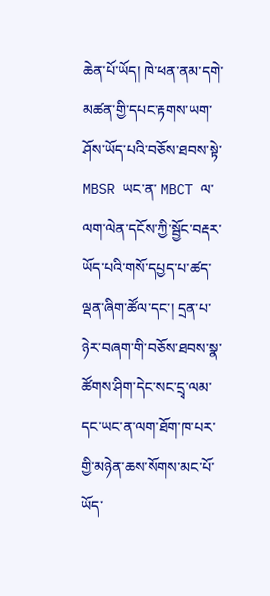ཆེན་པོ་ཡོད། ཁེ་ཕན་ནམ་དགེ་མཚན་གྱི་དཔང་རྟགས་ཡག་ཤོས་ཡོད་པའི་བཅོས་ཐབས་སྟེ་MBSR ཡང་ན་ MBCT ལ་ལག་ལེན་དངོས་ཀྱི་སྦྱོང་བརྡར་ཡོད་པའི་གསོ་དཔྱད་པ་ཚད་ལྡན་ཞིག་ཚོལ་དང་། དྲན་པ་ཉེར་བཞག་གི་བཅོས་ཐབས་སྣ་ཚོགས་ཤིག་དེང་སང་དྲྭ་ལམ་དང་ཡང་ན་ལག་ཐོག་ཁ་པར་གྱི་མཉེན་ཆས་སོགས་མང་པོ་ཡོད་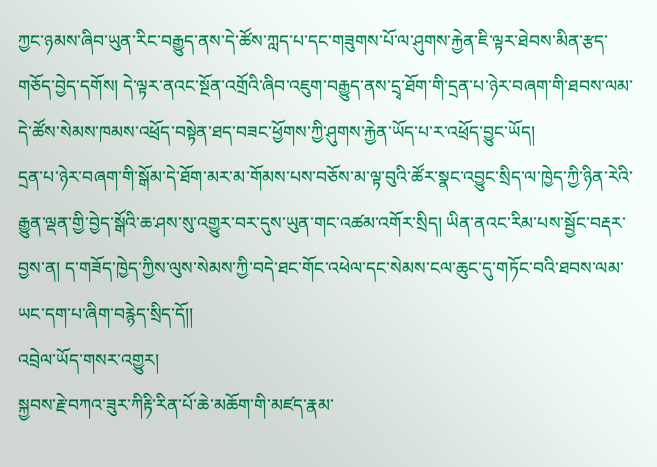ཀྱང་ཉམས་ཞིབ་ཡུན་རིང་བརྒྱུད་ནས་དེ་ཚོས་ཀླད་པ་དང་གཟུགས་པོ་ལ་ཤུགས་རྐྱེན་ཇི་ལྟར་ཐེབས་མིན་རྩད་གཅོད་བྱེད་དགོས། དེ་ལྟར་ནའང་སྔོན་འགྲོའི་ཞིབ་འཇུག་བརྒྱུད་ནས་དྲྭ་ཐོག་གི་དྲན་པ་ཉེར་བཞག་གི་ཐབས་ལམ་དེ་ཚོས་སེམས་ཁམས་འཕྲོད་བསྟེན་ཐད་བཟང་ཕྱོགས་ཀྱི་ཤུགས་རྐྱེན་ཡོད་པ་ར་འཕྲོད་བྱུང་ཡོད།
དྲན་པ་ཉེར་བཞག་གི་སྒོམ་དེ་ཐོག་མར་མ་གོམས་པས་བཅོས་མ་ལྟ་བུའི་ཚོར་སྣང་འབྱུང་སྲིད་ལ་ཁྱེད་ཀྱི་ཉིན་རེའི་རྒྱུན་ལྡན་གྱི་བྱེད་སྒོའི་ཆ་ཤས་སུ་འགྱུར་བར་དུས་ཡུན་གང་འཚམ་འགོར་སྲིད། ཡིན་ནའང་རིམ་པས་སྦྱོང་བརྡར་བྱས་ན། ད་གཟོད་ཁྱེད་ཀྱིས་ལུས་སེམས་ཀྱི་བདེ་ཐང་གོང་འཕེལ་དང་སེམས་ངལ་ཆུང་དུ་གཏོང་བའི་ཐབས་ལམ་ཡང་དག་པ་ཞིག་བརྙེད་སྲིད་དོ།།
འབྲེལ་ཡོད་གསར་འགྱུར།
སྐྱབས་རྗེ་བཀའ་ཟུར་ཀིརྟི་རིན་པོ་ཆེ་མཆོག་གི་མཛད་རྣམ་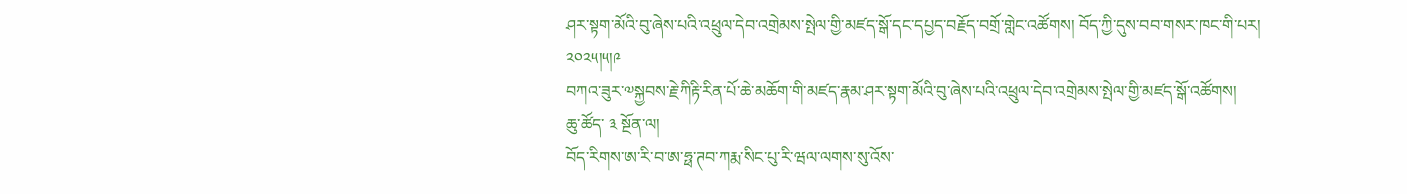ཤར་སྟག་མོའི་བུ་ཞེས་པའི་འཕྲུལ་དེབ་འགྲེམས་སྤེལ་གྱི་མཛད་སྒོ་དང་དཔྱད་བརྗོད་བགྲོ་གླེང་འཚོགས། བོད་ཀྱི་དུས་བབ་གསར་ཁང་གི་པར། ༢༠༢༥།༥།༩
བཀའ་ཟུར་༧སྐྱབས་རྗེ་ཀིརྟི་རིན་པོ་ཆེ་མཆོག་གི་མཛད་རྣམ་ཤར་སྟག་མོའི་བུ་ཞེས་པའི་འཕྲུལ་དེབ་འགྲེམས་སྤེལ་གྱི་མཛད་སྒོ་འཚོགས།
ཆུ་ཚོད་ ༣ སྔོན་ལ།
བོད་རིགས་ཨ་རི་བ་ཨ་ཧྥ་ཊབ་ཀརྨ་སིང་པུ་རི་ཝལ་ལགས་སུ་འོས་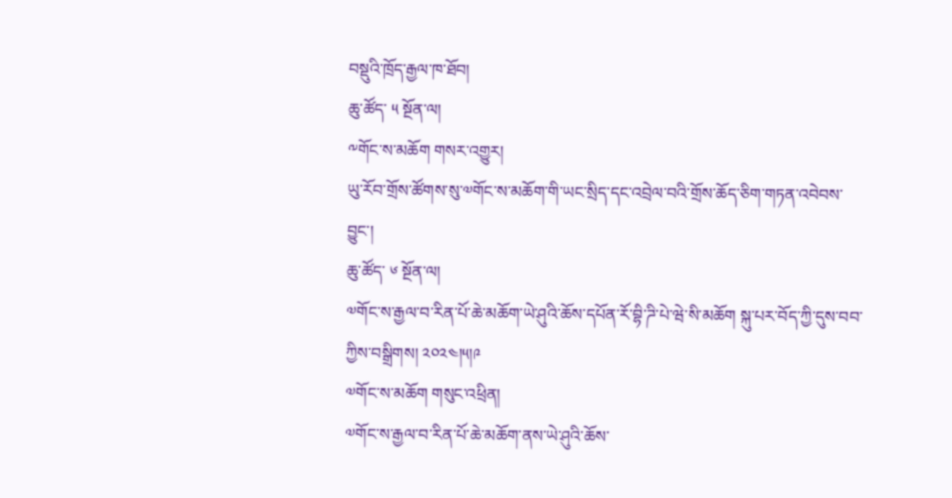བསྡུའི་ཁྲོད་རྒྱལ་ཁ་ཐོབ།
ཆུ་ཚོད་ ༥ སྔོན་ལ།
༸གོང་ས་མཆོག གསར་འགྱུར།
ཡུ་རོབ་གྲོས་ཚོགས་སུ་༧གོང་ས་མཆོག་གི་ཡང་སྲིད་དང་འབྲེལ་བའི་གྲོས་ཆོད་ཅིག་གཏན་འབེབས་བྱུང་།
ཆུ་ཚོད་ ༦ སྔོན་ལ།
༧གོང་ས་རྒྱལ་བ་རིན་པོ་ཆེ་མཆོག་ཡེ་ཤུའི་ཆོས་དཔོན་རོ་བྷི་ཌི་པེ་ཝེ་སི་མཆོག སྐུ་པར་བོད་ཀྱི་དུས་བབ་ཀྱིས་བསྒྲིགས། ༢༠༢༤།༥།༩
༧གོང་ས་མཆོག གསུང་འཕྲིན།
༧གོང་ས་རྒྱལ་བ་རིན་པོ་ཆེ་མཆོག་ནས་ཡེ་ཤུའི་ཆོས་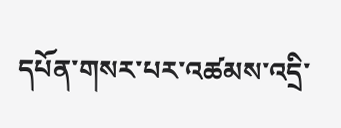དཔོན་གསར་པར་འཚམས་འདྲི་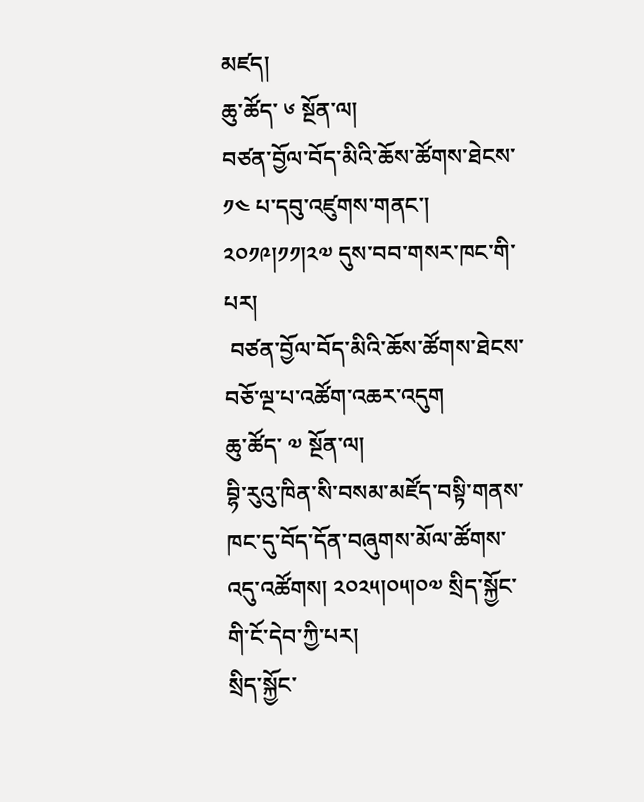མཛད།
ཆུ་ཚོད་ ༦ སྔོན་ལ།
བཙན་བྱོལ་བོད་མིའི་ཆོས་ཚོགས་ཐེངས་ ༡༤ པ་དབུ་འཛུགས་གནང་། ༢༠༡༩།༡༡།༢༧ དུས་བབ་གསར་ཁང་གི་པར།
 བཙན་བྱོལ་བོད་མིའི་ཆོས་ཚོགས་ཐེངས་བཅོ་ལྔ་པ་འཚོག་འཆར་འདུག
ཆུ་ཚོད་ ༧ སྔོན་ལ།
བྷི་རུའུ་ཁིན་སི་བསམ་མཛོད་བསྟི་གནས་ཁང་དུ་བོད་དོན་བཞུགས་མོལ་ཚོགས་འདུ་འཚོགས། ༢༠༢༥།༠༥།༠༧ སྲིད་སྐྱོང་གི་ངོ་དེབ་ཀྱི་པར།
སྲིད་སྐྱོང་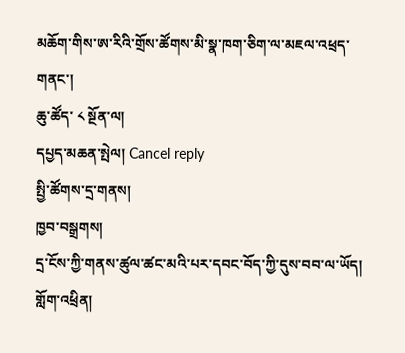མཆོག་གིས་ཨ་རིའི་གྲོས་ཚོགས་མི་སྣ་ཁག་ཅིག་ལ་མཇལ་འཕྲད་གནང་།
ཆུ་ཚོད་ ༨ སྔོན་ལ།
དཔྱད་མཆན་སྤེལ། Cancel reply
སྤྱི་ཚོགས་དྲ་གནས།
ཁྱབ་བསྒྲགས།
དྲ་ངོས་ཀྱི་གནས་ཚུལ་ཚང་མའི་པར་དབང་བོད་ཀྱི་དུས་བབ་ལ་ཡོད།
གློག་འཕྲིན།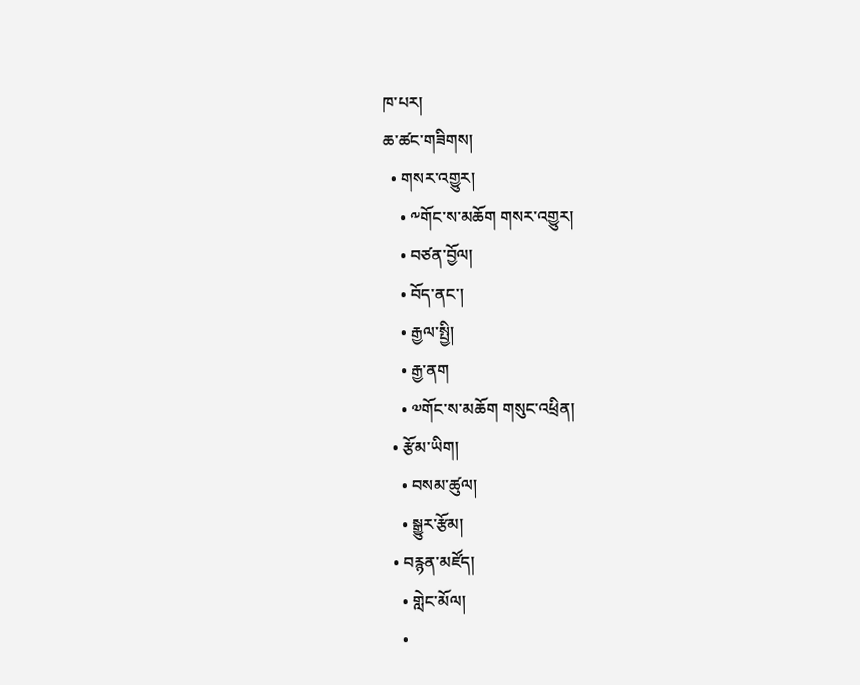ཁ་པར།
ཆ་ཚང་གཟིགས།
  • གསར་འགྱུར།
    • ༸གོང་ས་མཆོག གསར་འགྱུར།
    • བཙན་བྱོལ།
    • བོད་ནང་།
    • རྒྱལ་སྤྱི།
    • རྒྱ་ནག
    • ༧གོང་ས་མཆོག གསུང་འཕྲིན།
  • རྩོམ་ཡིག།
    • བསམ་ཚུལ།
    • སྒྱུར་རྩོམ།
  • བརྙན་མཛོད།
    • གླེང་མོལ།
    •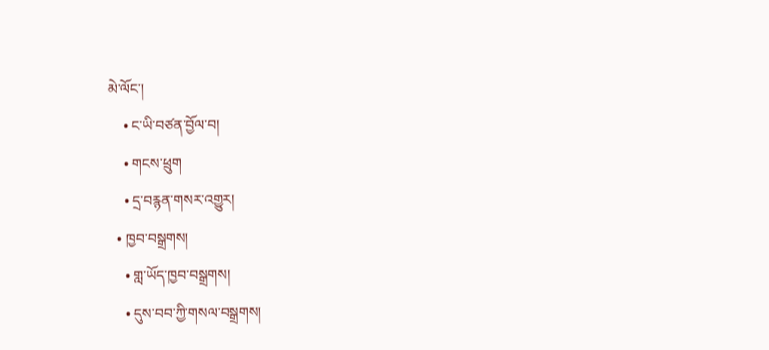མེ་ལོང་།
    • ང་ཡི་བཙན་བྱོལ་བ།
    • གངས་ཕྲུག
    • དྲ་བརྙན་གསར་འགྱུར།
  • ཁྱབ་བསྒྲགས།
    • གླ་ཡོད་ཁྱབ་བསྒྲགས།
    • དུས་བབ་ཀྱི་གསལ་བསྒྲགས།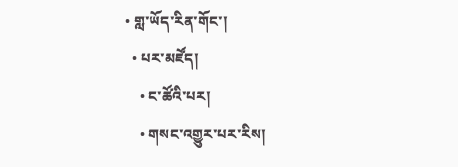• གླ་ཡོད་རིན་གོང་།
  • པར་མཛོད།
    • ང་ཚོའི་པར།
    • གསང་འགྱུར་པར་རིས།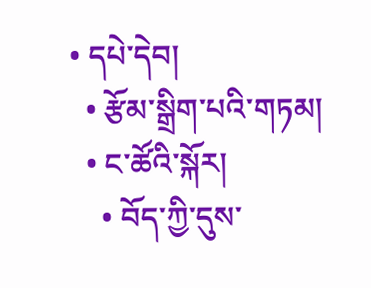• དཔེ་དེབ།
  • རྩོམ་སྒྲིག་པའི་གཏམ།
  • ང་ཚོའི་སྐོར།
    • བོད་ཀྱི་དུས་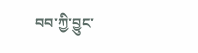བབ་ཀྱི་བྱུང་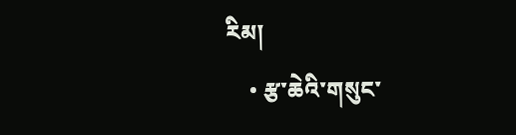རིམ།
    • རྩ་ཆེའི་གསུང་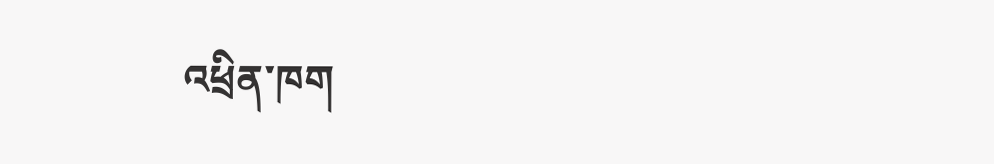འཕྲིན་ཁག